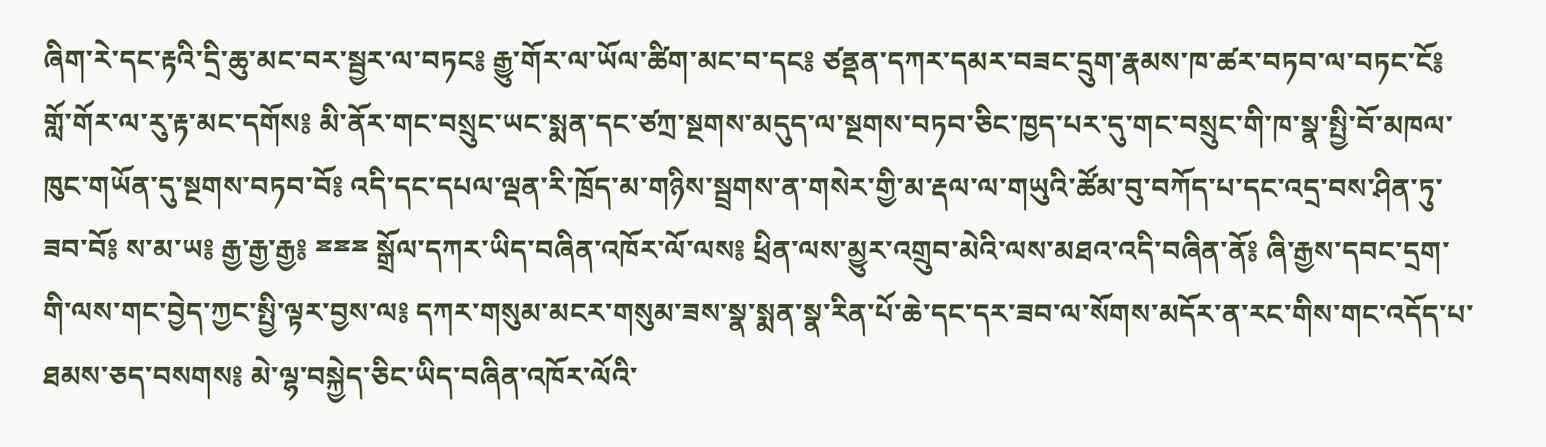ཞིག་རེ་དང་རྟའི་དྲི་ཆུ་མང་བར་སྦྱར་ལ་བཏང༔ རྒྱུ་གོར་ལ་ཡོལ་ཚིག་མང་བ་དང༔ ཙནྡན་དཀར་དམར་བཟང་དྲུག་རྣམས་ཁ་ཚར་བཏབ་ལ་བཏང་ངོ༔ གློ་གོར་ལ་རུ་རྟ་མང་དགོས༔ མི་ནོར་གང་བསྲུང་ཡང་སྨན་དང་ཙཀྲ་སྔགས་མདུད་ལ་སྔགས་བཏབ་ཅིང་ཁྱད་པར་དུ་གང་བསྲུང་གི་ཁ་སྣ་སྤྱི་བོ་མཁལ་ཁུང་གཡོན་དུ་སྔགས་བཏབ་བོ༔ འདི་དང་དཔལ་ལྡན་རི་ཁྲོད་མ་གཉིས་སྦྲགས་ན་གསེར་གྱི་མ་རྡལ་ལ་གཡུའི་ཚོམ་བུ་བཀོད་པ་དང་འདྲ་བས་ཤིན་ཏུ་ཟབ་བོ༔ ས་མ་ཡ༔ རྒྱ་རྒྱ་རྒྱ༔ ྈྈྈ སྒྲོལ་དཀར་ཡིད་བཞིན་འཁོར་ལོ་ལས༔ ཕྲིན་ལས་མྱུར་འགྲུབ་མེའི་ལས་མཐའ་འདི་བཞིན་ནོ༔ ཞི་རྒྱས་དབང་དྲག་གི་ལས་གང་བྱེད་ཀྱང་སྤྱི་ལྟར་བྱས་ལ༔ དཀར་གསུམ་མངར་གསུམ་ཟས་སྣ་སྨན་སྣ་རིན་པོ་ཆེ་དང་དར་ཟབ་ལ་སོགས་མདོར་ན་རང་གིས་གང་འདོད་པ་ཐམས་ཅད་བསགས༔ མེ་ལྷ་བསྐྱེད་ཅིང་ཡིད་བཞིན་འཁོར་ལོའི་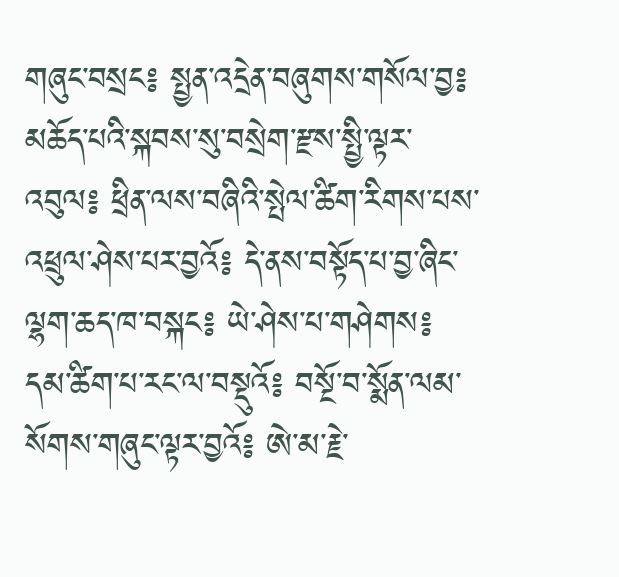གཞུང་བསྲང༔ སྤྱན་འདྲེན་བཞུགས་གསོལ་བྱ༔ མཆོད་པའི་སྐབས་སུ་བསྲེག་རྫས་སྤྱི་ལྟར་འབུལ༔ ཕྲིན་ལས་བཞིའི་སྤེལ་ཚིག་རིགས་པས་འཕྲུལ་ཤེས་པར་བྱའོ༔ དེ་ནས་བསྟོད་པ་བྱ་ཞིང་ལྷག་ཆད་ཁ་བསྐང༔ ཡེ་ཤེས་པ་གཤེགས༔ དམ་ཚིག་པ་རང་ལ་བསྡུའོ༔ བསྔོ་བ་སྨོན་ལམ་སོགས་གཞུང་ལྟར་བྱའོ༔ ཨེ་མ་རྗེ་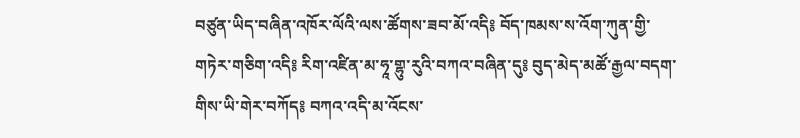བཙུན་ཡིད་བཞིན་འཁོར་ལོའི་ལས་ཚོགས་ཟབ་མོ་འདི༔ བོད་ཁམས་ས་འོག་ཀུན་གྱི་གཏེར་གཅིག་འདི༔ རིག་འཛིན་མ་ཧཱ་གྷུ་རུའི་བཀའ་བཞིན་དུ༔ བུད་མེད་མཚོ་རྒྱལ་བདག་གིས་ཡི་གེར་བཀོད༔ བཀའ་འདི་མ་འོངས་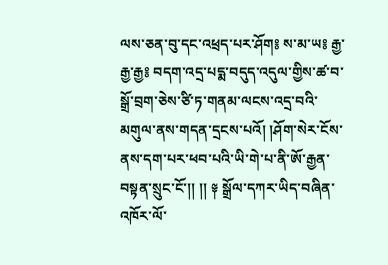ལས་ཅན་བུ་དང་འཕྲད་པར་ཤོག༔ ས་མ་ཡ༔ རྒྱ་རྒྱ་རྒྱ༔ བདག་འདྲ་པདྨ་བདུད་འདུལ་གྱིས་ཚ་བ་སྒྲོ་བྲག་ཅེས་ཙི་ཏ་གནམ་ལངས་འདྲ་བའི་མགུལ་ནས་གདན་དྲངས་པའོ། །ཤོག་སེར་ངོས་ནས་དག་པར་ཕབ་པའི་ཡི་གེ་པ་ནི་ཨོ་རྒྱན་བསྟན་སྲུང་ངོ་།། །། ༈ སྒྲོལ་དཀར་ཡིད་བཞིན་འཁོར་ལོ་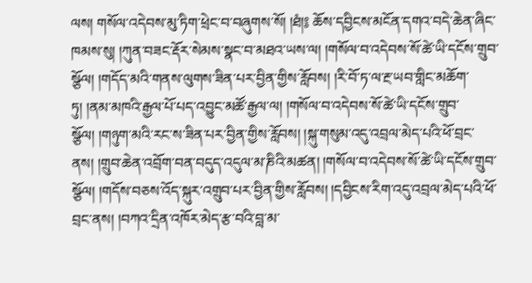ལས། གསོལ་འདེབས་མུ་ཏིག་ཕྲེང་བ་བཞུགས་སོ། །ཐཾ།༔ ཆོས་དབྱིངས་མངོན་དགའ་བདེ་ཆེན་ཞིང་ཁམས་སུ། །ཀུན་བཟང་རྡོར་སེམས་སྣང་བ་མཐའ་ཡས་ལ། །གསོལ་བ་འདེབས་སོ་ཚེ་ཡི་དངོས་གྲུབ་སྩོལ། །གདོད་མའི་གནས་ལུགས་ཟིན་པར་བྱིན་གྱིས་རློབས། །རི་བོ་ཏ་ལ་རྔ་ཡབ་གླིང་མཆོག་ཏུ། །ནམ་མཁའི་རྒྱལ་པོ་པད་འབྱུང་མཚོ་རྒྱལ་ལ། །གསོལ་བ་འདེབས་སོ་ཚེ་ཡི་དངོས་གྲུབ་སྩོལ། །གཉུག་མའི་རང་ས་ཟིན་པར་བྱིན་གྱིས་རློབས། །སྐུ་གསུམ་འདུ་འབྲལ་མེད་པའི་ཕོ་བྲང་ནས། །གྲུབ་ཆེན་འབྲོག་བན་བདུད་འདུལ་མ་ཎིའི་མཚན། །གསོལ་བ་འདེབས་སོ་ཚེ་ཡི་དངོས་གྲུབ་སྩོལ། །གདོས་བཅས་འོད་སྐུར་འགྲུབ་པར་བྱིན་གྱིས་རློབས། །དབྱིངས་རིག་འདུ་འབྲལ་མེད་པའི་ཕོ་བྲང་ནས། །བཀའ་དྲིན་འཁོར་མེད་རྩ་བའི་བླ་མ་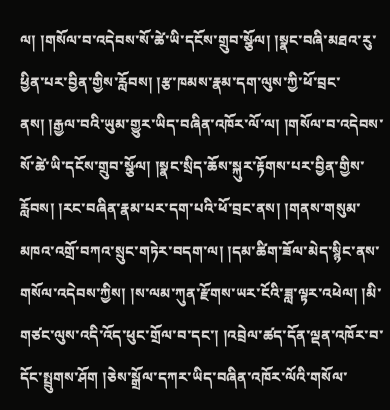ལ། །གསོལ་བ་འདེབས་སོ་ཚེ་ཡི་དངོས་གྲུབ་སྩོལ། །སྣང་བཞི་མཐའ་རུ་ཕྱིན་པར་བྱིན་གྱིས་རློབས། །རྩ་ཁམས་རྣམ་དག་ལུས་ཀྱི་ཕོ་བྲང་ནས། །རྒྱལ་བའི་ཡུམ་གྱུར་ཡིད་བཞིན་འཁོར་ལོ་ལ། །གསོལ་བ་འདེབས་སོ་ཚེ་ཡི་དངོས་གྲུབ་སྩོལ། །སྣང་སྲིད་ཆོས་སྐུར་རྟོགས་པར་བྱིན་གྱིས་རློབས། །རང་བཞིན་རྣམ་པར་དག་པའི་ཕོ་བྲང་ནས། །གནས་གསུམ་མཁའ་འགྲོ་བཀའ་སྲུང་གཏེར་བདག་ལ། །དམ་ཚིག་ཟོལ་མེད་སྙིང་ནས་གསོལ་འདེབས་ཀྱིས། །ས་ལམ་ཀུན་རྫོགས་ཡར་ངོའི་ཟླ་ལྟར་འཕེལ། །མི་གཙང་ལུས་འདི་འོད་ཕུང་གྲོལ་བ་དང་། །འབྲེལ་ཚད་དོན་ལྡན་འཁོར་བ་དོང་སྤྲུགས་ཤོག །ཅེས་སྒྲོལ་དཀར་ཡིད་བཞིན་འཁོར་ལོའི་གསོལ་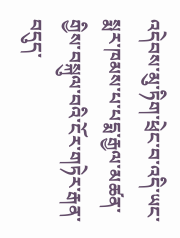འདེབས་མུ་ཏིག་ཕྲེང་བ་འདི་ཡང་སྨར་ཁམས་པ་པདྨ་རྒྱལ་མཚན་གྱིས་བསྐུལ་བའི་ངོར་གཏེར་རྒན་བདུད་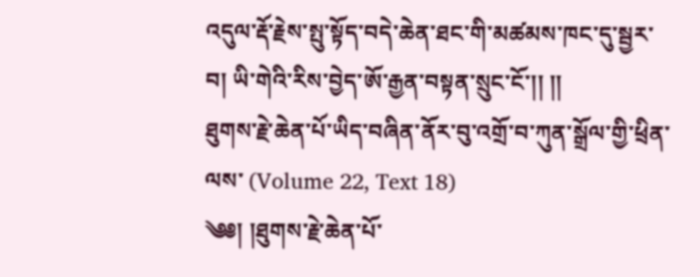འདུལ་རྡོ་རྗེས་སྤུ་སྟོད་བདེ་ཆེན་ཐང་གི་མཚམས་ཁང་དུ་སྦྱར་བ། ཡི་གེའི་རིས་བྱེད་ཨོ་རྒྱན་བསྟན་སྲུང་ངོ་།། །།
ཐུགས་རྗེ་ཆེན་པོ་ཡིད་བཞིན་ནོར་བུ་འགྲོ་བ་ཀུན་སྒྲོལ་གྱི་ཕྲིན་ལས་ (Volume 22, Text 18)
༄༅། །ཐུགས་རྗེ་ཆེན་པོ་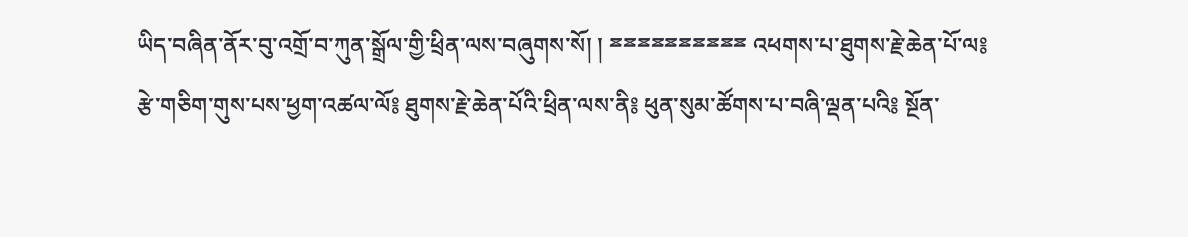ཡིད་བཞིན་ནོར་བུ་འགྲོ་བ་ཀུན་སྒྲོལ་གྱི་ཕྲིན་ལས་བཞུགས་སོ། ། ྈྈྈྈྈྈྈྈྈྈ འཕགས་པ་ཐུགས་རྗེ་ཆེན་པོ་ལ༔ རྩེ་གཅིག་གུས་པས་ཕྱག་འཚལ་ལོ༔ ཐུགས་རྗེ་ཆེན་པོའི་ཕྲིན་ལས་ནི༔ ཕུན་སུམ་ཚོགས་པ་བཞི་ལྡན་པའི༔ སྔོན་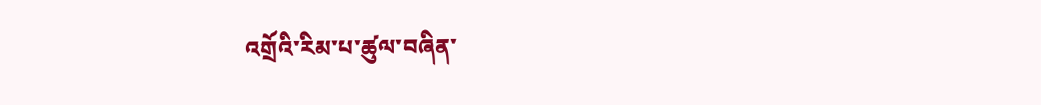འགྲོའི་རིམ་པ་ཚུལ་བཞིན་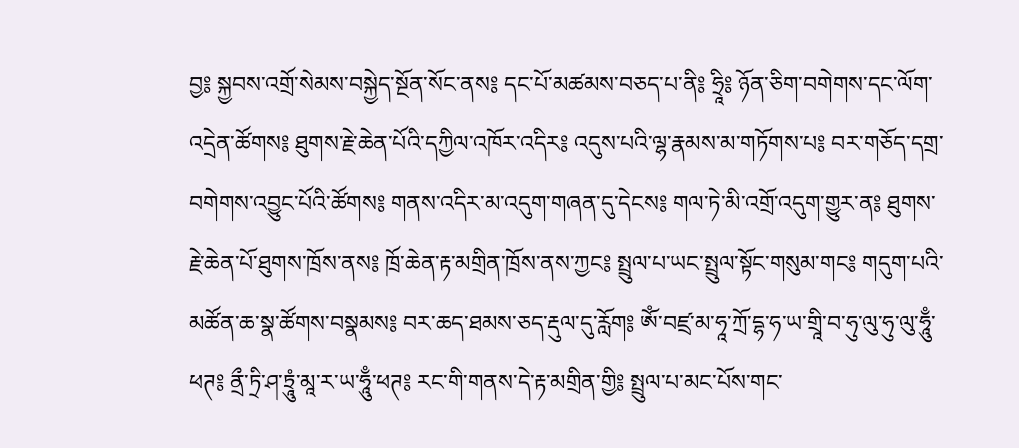བྱ༔ སྐྱབས་འགྲོ་སེམས་བསྐྱེད་སྔོན་སོང་ནས༔ དང་པོ་མཚམས་བཅད་པ་ནི༔ ཧྲཱི༔ ཉོན་ཅིག་བགེགས་དང་ལོག་འདྲེན་ཚོགས༔ ཐུགས་རྗེ་ཆེན་པོའི་དཀྱིལ་འཁོར་འདིར༔ འདུས་པའི་ལྷ་རྣམས་མ་གཏོགས་པ༔ བར་གཅོད་དགྲ་བགེགས་འབྱུང་པོའི་ཚོགས༔ གནས་འདིར་མ་འདུག་གཞན་དུ་དེངས༔ གལ་ཏེ་མི་འགྲོ་འདུག་གྱུར་ན༔ ཐུགས་རྗེ་ཆེན་པོ་ཐུགས་ཁྲོས་ནས༔ ཁྲོ་ཆེན་རྟ་མགྲིན་ཁྲོས་ནས་ཀྱང༔ སྤྲུལ་པ་ཡང་སྤྲུལ་སྟོང་གསུམ་གང༔ གདུག་པའི་མཚོན་ཆ་སྣ་ཚོགས་བསྣམས༔ བར་ཆད་ཐམས་ཅད་རྡུལ་དུ་རློག༔ ཨོཾ་བཛྲ་མ་ཧཱ་ཀྲོ་དྷ་ཧ་ཡ་གྲཱི་བ་ཧུ་ལུ་ཧུ་ལུ་ཧཱུྃ་ཕཊ༔ ནྲྀ་ཏྲི་ཤ་ཏྲཱུཾ་མཱ་ར་ཡ་ཧཱུྃ་ཕཊ༔ རང་གི་གནས་དེ་རྟ་མགྲིན་གྱི༔ སྤྲུལ་པ་མང་པོས་གང་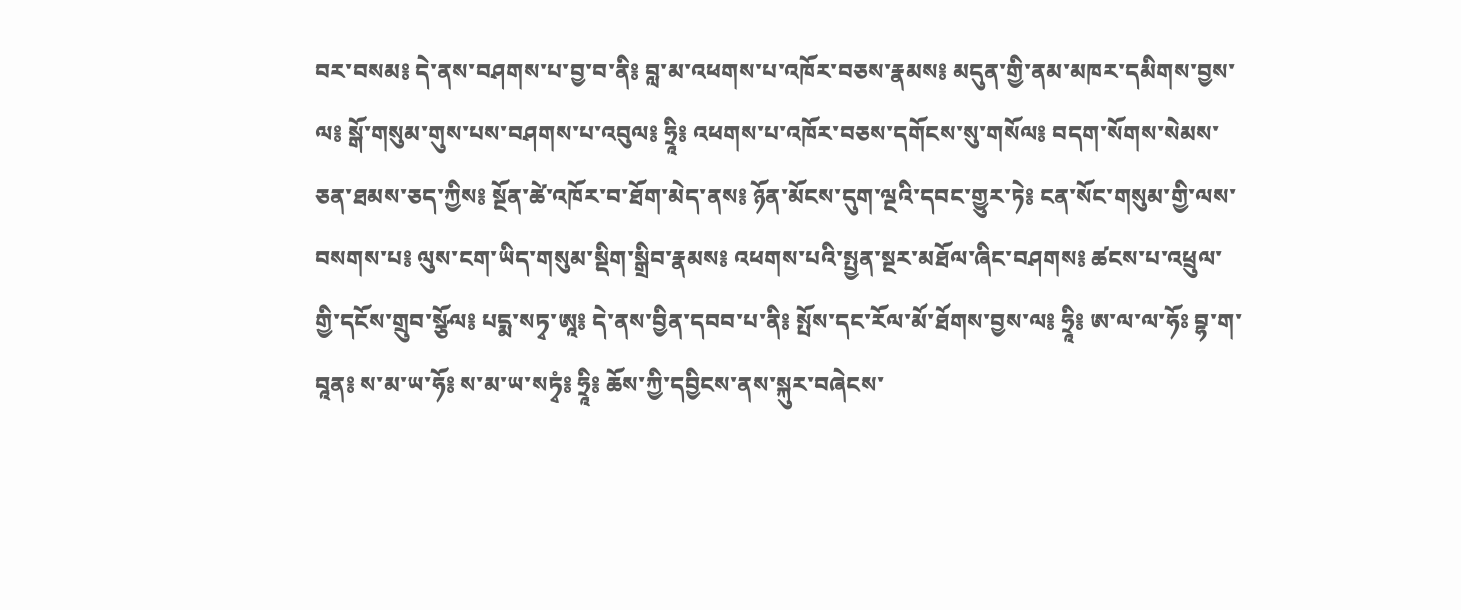བར་བསམ༔ དེ་ནས་བཤགས་པ་བྱ་བ་ནི༔ བླ་མ་འཕགས་པ་འཁོར་བཅས་རྣམས༔ མདུན་གྱི་ནམ་མཁར་དམིགས་བྱས་ལ༔ སྒོ་གསུམ་གུས་པས་བཤགས་པ་འབུལ༔ ཧྲཱི༔ འཕགས་པ་འཁོར་བཅས་དགོངས་སུ་གསོལ༔ བདག་སོགས་སེམས་ཅན་ཐམས་ཅད་ཀྱིས༔ སྔོན་ཚེ་འཁོར་བ་ཐོག་མེད་ནས༔ ཉོན་མོངས་དུག་ལྔའི་དབང་གྱུར་ཏེ༔ ངན་སོང་གསུམ་གྱི་ལས་བསགས་པ༔ ལུས་ངག་ཡིད་གསུམ་སྡིག་སྒྲིབ་རྣམས༔ འཕགས་པའི་སྤྱན་སྔར་མཐོལ་ཞིང་བཤགས༔ ཚངས་པ་འཕྲུལ་གྱི་དངོས་གྲུབ་སྩོལ༔ པདྨ་སཏྭ་ཨཱ༔ དེ་ནས་བྱིན་དབབ་པ་ནི༔ སྤོས་དང་རོལ་མོ་ཐོགས་བྱས་ལ༔ ཧྲཱི༔ ཨ་ལ་ལ་ཧོཿ བྷ་ག་བཱན༔ ས་མ་ཡ་ཧོ༔ ས་མ་ཡ་སཏྭཾ༔ ཧྲཱི༔ ཆོས་ཀྱི་དབྱིངས་ནས་སྐུར་བཞེངས་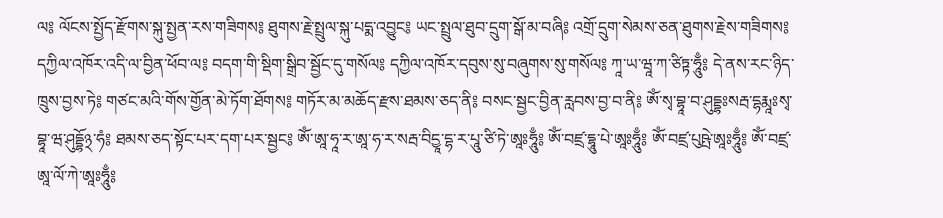ལ༔ ལོངས་སྤྱོད་རྫོགས་སྐུ་སྤྱན་རས་གཟིགས༔ ཐུགས་རྗེ་སྤྲུལ་སྐུ་པདྨ་འབྱུང༔ ཡང་སྤྲུལ་ཐུབ་དྲུག་སྒོ་མ་བཞི༔ འགྲོ་དྲུག་སེམས་ཅན་ཐུགས་རྗེས་གཟིགས༔ དཀྱིལ་འཁོར་འདི་ལ་བྱིན་ཕོབ་ལ༔ བདག་གི་སྡིག་སྒྲིབ་སྦྱོང་དུ་གསོལ༔ དཀྱིལ་འཁོར་དབུས་སུ་བཞུགས་སུ་གསོལ༔ ཀཱ་ཡ་ཝཱ་ཀ་ཙིཏྟ་ཧཱུྃ༔ དེ་ནས་རང་ཉིད་ཁྲུས་བྱས་ཏེ༔ གཙང་མའི་གོས་གྱོན་མེ་ཏོག་ཐོགས༔ གཏོར་མ་མཆོད་རྫས་ཐམས་ཅད་ནི༔ བསང་སྦྱང་བྱིན་རླབས་བྱ་བ་ནི༔ ཨོཾ་སྭ་བྷཱ་བ་ཤུདྡྷཿསརྦ་དྷརྨཱཿསྭ་བྷཱ་ཝ་ཤུདྡྷོ྅་ཧཾ༔ ཐམས་ཅད་སྟོང་པར་དག་པར་སྦྱང༔ ཨོཾ་ཨཱ་ཧཱ་ར་ཨཱ་ཧ་ར་སརྦ་བིདྱཱ་དྷ་ར་པཱུ་ཙི་ཏེ་ཨཱཿཧཱུྃ༔ ཨོཾ་བཛྲ་དྷཱུ་པེ་ཨཱཿཧཱུྃ༔ ཨོཾ་བཛྲ་པུཥྤེ་ཨཱཿཧཱུྃ༔ ཨོཾ་བཛྲ་ཨཱ་ལོ་ཀེ་ཨཱཿཧཱུྃ༔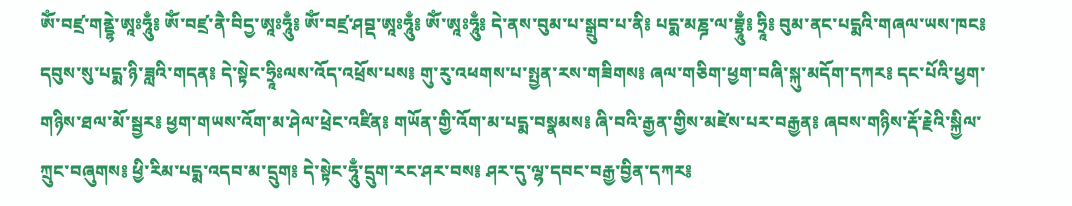ཨོཾ་བཛྲ་གནྡྷེ་ཨཱཿཧཱུྃ༔ ཨོཾ་བཛྲ་ནཻ་བིདྱ་ཨཱཿཧཱུྃ༔ ཨོཾ་བཛྲ་ཤབྡ་ཨཱཿཧཱུྃ༔ ཨོཾ་ཨཱཿཧཱུྃ༔ དེ་ནས་བུམ་པ་སྒྲུབ་པ་ནི༔ པདྨ་མཎྜ་ལ་བྷྲཱུྃ༔ ཧྲཱི༔ བུམ་ནང་པདྨའི་གཞལ་ཡས་ཁང༔ དབུས་སུ་པདྨ་ཉི་ཟླའི་གདན༔ དེ་སྟེང་ཧྲཱིཿལས་འོད་འཕྲོས་པས༔ གུ་རུ་འཕགས་པ་སྤྱན་རས་གཟིགས༔ ཞལ་གཅིག་ཕྱག་བཞི་སྐུ་མདོག་དཀར༔ དང་པོའི་ཕྱག་གཉིས་ཐལ་མོ་སྦྱར༔ ཕྱག་གཡས་འོག་མ་ཤེལ་ཕྲེང་འཛིན༔ གཡོན་གྱི་འོག་མ་པདྨ་བསྣམས༔ ཞི་བའི་རྒྱན་གྱིས་མཛེས་པར་བརྒྱན༔ ཞབས་གཉིས་རྡོ་རྗེའི་སྐྱིལ་ཀྲུང་བཞུགས༔ ཕྱི་རིམ་པདྨ་འདབ་མ་དྲུག༔ དེ་སྟེང་ཧཱུྃ་དྲུག་རང་ཤར་བས༔ ཤར་དུ་ལྷ་དབང་བརྒྱ་བྱིན་དཀར༔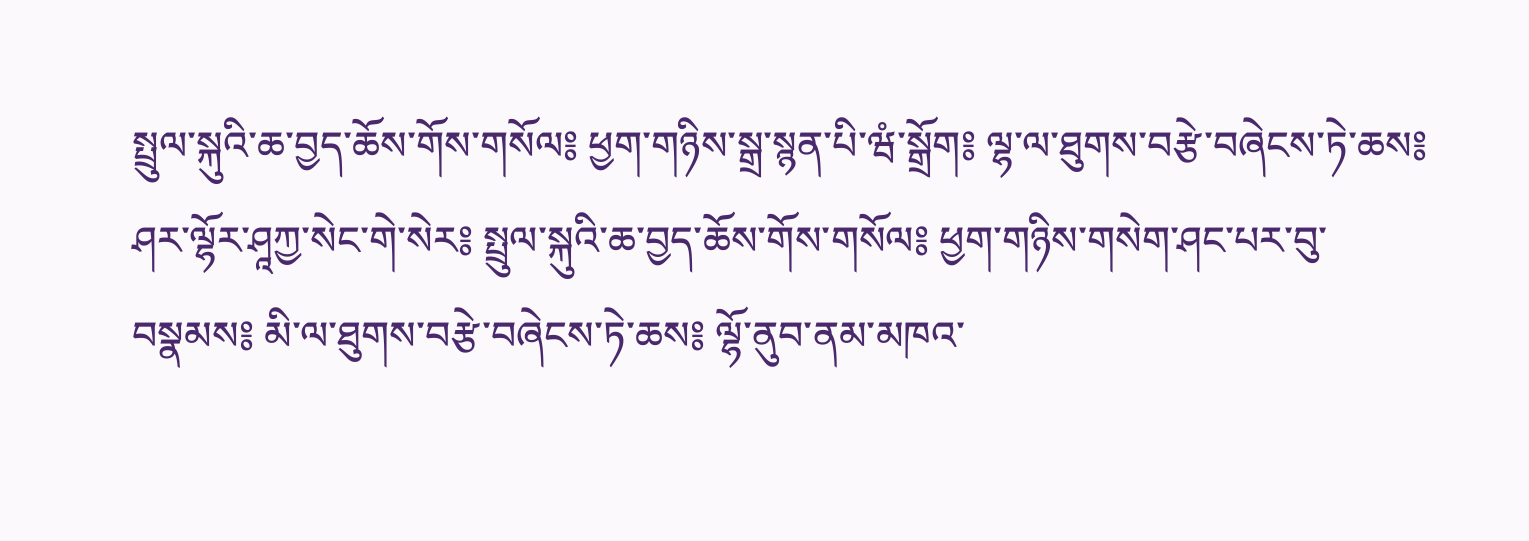སྤྲུལ་སྐུའི་ཆ་བྱད་ཆོས་གོས་གསོལ༔ ཕྱག་གཉིས་སྒྲ་སྙན་པི་ཝཾ་སྒྲོག༔ ལྷ་ལ་ཐུགས་བརྩེ་བཞེངས་ཏེ་ཆས༔ ཤར་ལྷོར་ཤཱཀྱ་སེང་གེ་སེར༔ སྤྲུལ་སྐུའི་ཆ་བྱད་ཆོས་གོས་གསོལ༔ ཕྱག་གཉིས་གསེག་ཤང་པར་བུ་བསྣམས༔ མི་ལ་ཐུགས་བརྩེ་བཞེངས་ཏེ་ཆས༔ ལྷོ་ནུབ་ནམ་མཁའ་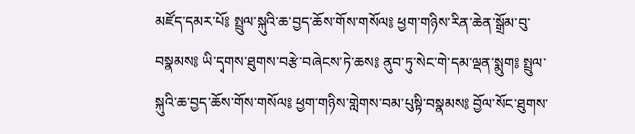མཛོད་དམར་པོ༔ སྤྲུལ་སྐུའི་ཆ་བྱད་ཆོས་གོས་གསོལ༔ ཕྱག་གཉིས་རིན་ཆེན་སྒྲོམ་བུ་བསྣམས༔ ཡི་དྭགས་ཐུགས་བརྩེ་བཞེངས་ཏེ་ཆས༔ ནུབ་ཏུ་སེང་གེ་དམ་ལྡན་སྨུག༔ སྤྲུལ་སྐུའི་ཆ་བྱད་ཆོས་གོས་གསོལ༔ ཕྱག་གཉིས་གླེགས་བམ་པུསྟི་བསྣམས༔ བྱོལ་སོང་ཐུགས་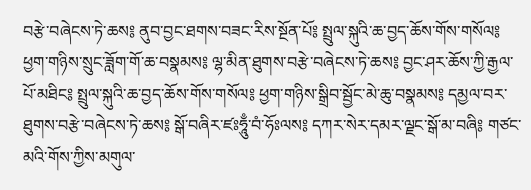བརྩེ་བཞེངས་ཏེ་ཆས༔ ནུབ་བྱང་ཐགས་བཟང་རིས་སྔོན་པོ༔ སྤྲུལ་སྐུའི་ཆ་བྱད་ཆོས་གོས་གསོལ༔ ཕྱག་གཉིས་སྲུང་ཟློག་གོ་ཆ་བསྣམས༔ ལྷ་མིན་ཐུགས་བརྩེ་བཞེངས་ཏེ་ཆས༔ བྱང་ཤར་ཆོས་ཀྱི་རྒྱལ་པོ་མཐིང༔ སྤྲུལ་སྐུའི་ཆ་བྱད་ཆོས་གོས་གསོལ༔ ཕྱག་གཉིས་སྒྲིབ་སྦྱོང་མེ་ཆུ་བསྣམས༔ དམྱལ་བར་ཐུགས་བརྩེ་བཞེངས་ཏེ་ཆས༔ སྒོ་བཞིར་ཛཿཧཱུྃ་བཾ་ཧོཿལས༔ དཀར་སེར་དམར་ལྗང་སྒོ་མ་བཞི༔ གཙང་མའི་གོས་ཀྱིས་མགུལ་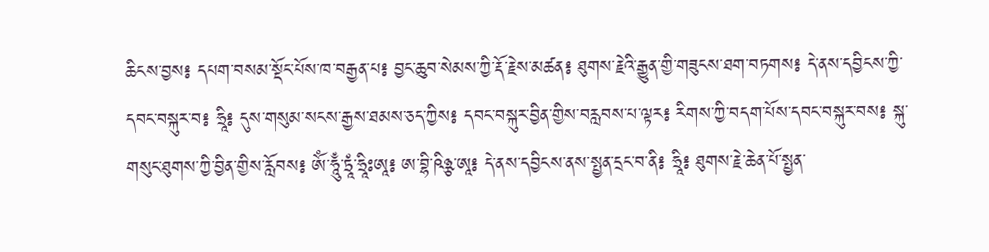ཆིངས་བྱས༔ དཔག་བསམ་སྡོང་པོས་ཁ་བརྒྱན་པ༔ བྱང་ཆུབ་སེམས་ཀྱི་རྡོ་རྗེས་མཚན༔ ཐུགས་རྗེའི་རྒྱུན་གྱི་གཟུངས་ཐག་བཏགས༔ དེ་ནས་དབྱིངས་ཀྱི་དབང་བསྐུར་བ༔ ཧྲཱི༔ དུས་གསུམ་སངས་རྒྱས་ཐམས་ཅད་ཀྱིས༔ དབང་བསྐུར་བྱིན་གྱིས་བརླབས་པ་ལྟར༔ རིགས་ཀྱི་བདག་པོས་དབང་བསྐུར་བས༔ སྐུ་གསུང་ཐུགས་ཀྱི་བྱིན་གྱིས་རློབས༔ ཨོཾ་ཧཱུྃ་ཏྲཱཾ་ཧྲཱིཿཨཱ༔ ཨ་བྷི་ཥིཉྩ་ཨཱ༔ དེ་ནས་དབྱིངས་ནས་སྤྱན་དྲང་བ་ནི༔ ཧྲཱི༔ ཐུགས་རྗེ་ཆེན་པོ་སྤྱན་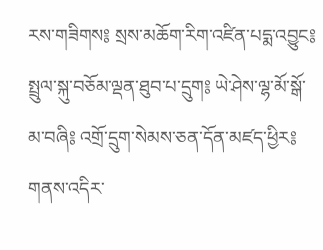རས་གཟིགས༔ སྲས་མཆོག་རིག་འཛིན་པདྨ་འབྱུང༔ སྤྲུལ་སྐུ་བཅོམ་ལྡན་ཐུབ་པ་དྲུག༔ ཡེ་ཤེས་ལྷ་མོ་སྒོ་མ་བཞི༔ འགྲོ་དྲུག་སེམས་ཅན་དོན་མཛད་ཕྱིར༔ གནས་འདིར་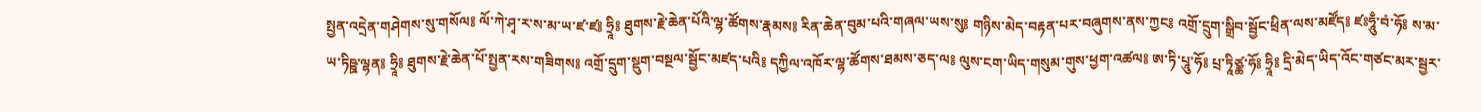སྤྱན་འདྲེན་གཤེགས་སུ་གསོལ༔ ལོ་ཀེ་ཤྭ་ར་ས་མ་ཡ་ཛ་ཛ༔ ཧྲཱི༔ ཐུགས་རྗེ་ཆེན་པོའི་ལྷ་ཚོགས་རྣམས༔ རིན་ཆེན་བུམ་པའི་གཞལ་ཡས་སུ༔ གཉིས་མེད་བརྟན་པར་བཞུགས་ནས་ཀྱང༔ འགྲོ་དྲུག་སྒྲིབ་སྦྱོང་ཕྲིན་ལས་མཛོད༔ ཛཿཧཱུྃ་བཾ་ཧོ༔ ས་མ་ཡ་ཏིཥྛ་ལྷན༔ ཧྲཱི༔ ཐུགས་རྗེ་ཆེན་པོ་སྤྱན་རས་གཟིགས༔ འགྲོ་དྲུག་སྡུག་བསྔལ་སྦྱོང་མཛད་པའི༔ དཀྱིལ་འཁོར་ལྷ་ཚོགས་ཐམས་ཅད་ལ༔ ལུས་ངག་ཡིད་གསུམ་གུས་ཕྱག་འཚལ༔ ཨ་ཏི་པཱུ་ཧོ༔ པྲ་ཏཱིཙྪ་ཧོ༔ ཧྲཱི༔ དྲི་མེད་ཡིད་འོང་གཙང་མར་སྦྱར་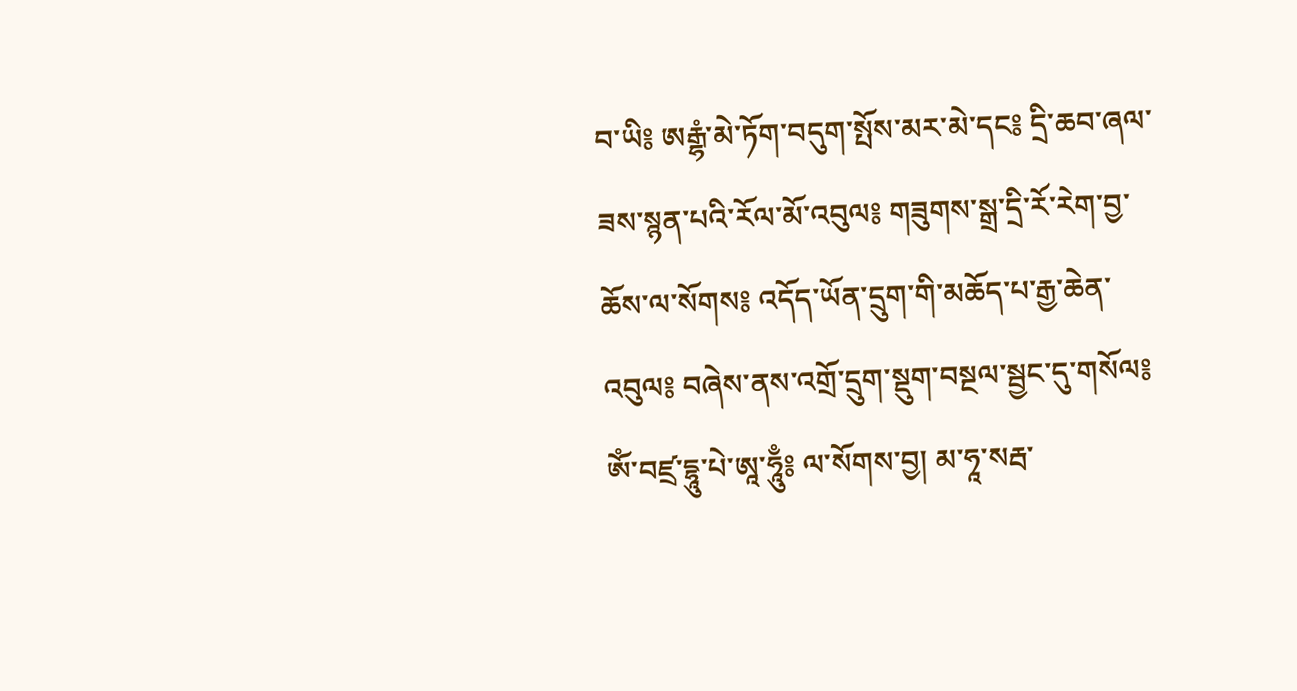བ་ཡི༔ ཨརྒྷཾ་མེ་ཏོག་བདུག་སྤོས་མར་མེ་དང༔ དྲི་ཆབ་ཞལ་ཟས་སྙན་པའི་རོལ་མོ་འབུལ༔ གཟུགས་སྒྲ་དྲི་རོ་རེག་བྱ་ཆོས་ལ་སོགས༔ འདོད་ཡོན་དྲུག་གི་མཆོད་པ་རྒྱ་ཆེན་འབུལ༔ བཞེས་ནས་འགྲོ་དྲུག་སྡུག་བསྔལ་སྦྱང་དུ་གསོལ༔ ཨོཾ་བཛྲ་དྷཱུ་པེ་ཨཱ་ཧཱུྃ༔ ལ་སོགས་བྱ། མ་ཧཱ་སརྦ་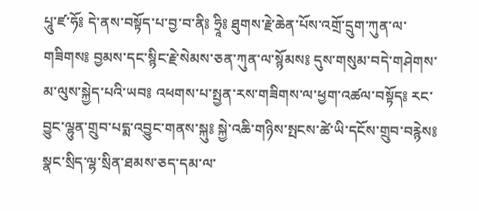པཱུ་ཛ་ཧོ༔ དེ་ནས་བསྟོད་པ་བྱ་བ་ནི༔ ཧྲཱི༔ ཐུགས་རྗེ་ཆེན་པོས་འགྲོ་དྲུག་ཀུན་ལ་གཟིགས༔ བྱམས་དང་སྙིང་རྗེ་སེམས་ཅན་ཀུན་ལ་སྙོམས༔ དུས་གསུམ་བདེ་གཤེགས་མ་ལུས་སྐྱེད་པའི་ཡབ༔ འཕགས་པ་སྤྱན་རས་གཟིགས་ལ་ཕྱག་འཚལ་བསྟོད༔ རང་བྱུང་ལྷུན་གྲུབ་པདྨ་འབྱུང་གནས་སྐུ༔ སྐྱེ་འཆི་གཉིས་སྤངས་ཚེ་ཡི་དངོས་གྲུབ་བརྙེས༔ སྣང་སྲིད་ལྷ་སྲིན་ཐམས་ཅད་དམ་ལ་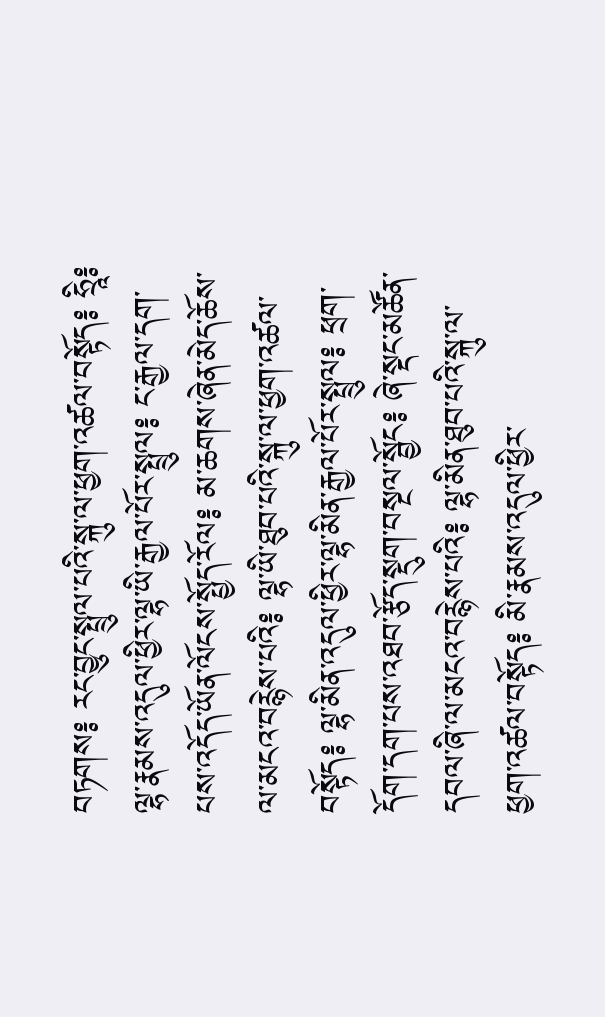བཏགས༔ རང་བྱུང་སྤྲུལ་པའི་སྐུ་ལ་ཕྱག་འཚལ་བསྟོད༔ ཧྲཱི༔ ལྷ་རྣམས་འདུལ་ཕྱིར་ལྷ་ཡི་རྒྱལ་པོར་སྤྲུལ༔ ང་རྒྱལ་དག་པས་འདོད་ཡོན་ལོངས་སྤྱོད་རོལ༔ མ་ཆགས་ཞེན་མེད་ཆོས་ལ་མངའ་བརྙེས་པའི༔ ལྷ་ཡི་ཐུབ་པའི་སྐུ་ལ་ཕྱག་འཚལ་བསྟོད༔ ལྷ་མིན་འདུལ་ཕྱིར་ལྷ་མིན་རྒྱལ་པོར་སྤྲུལ༔ ཕྲག་དོག་དག་པས་འཐབ་རྩོད་སྡུག་བསྔལ་སྦྱོང༔ ཞེ་སྡང་མཚོན་དབལ་ཞི་ལ་མངའ་བརྙེས་པའི༔ ལྷ་མིན་ཐུབ་པའི་སྐུ་ལ་ཕྱག་འཚལ་བསྟོད༔ མི་རྣམས་འདུལ་ཕྱིར་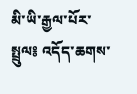མི་ཡི་རྒྱལ་པོར་སྤྲུལ༔ འདོད་ཆགས་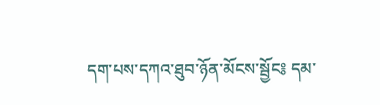དག་པས་དཀའ་ཐུབ་ཉོན་མོངས་སྦྱོང༔ དམ་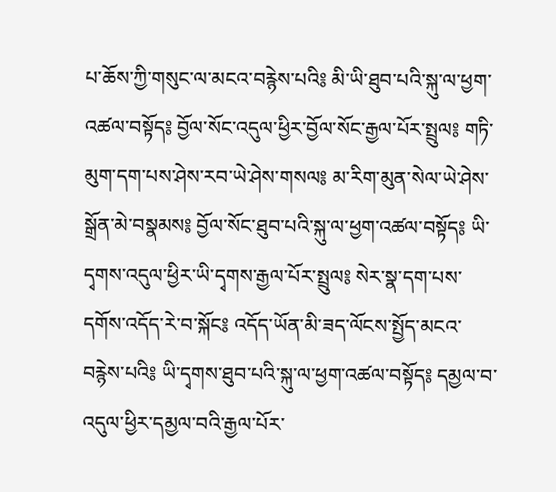པ་ཆོས་ཀྱི་གསུང་ལ་མངའ་བརྙེས་པའི༔ མི་ཡི་ཐུབ་པའི་སྐུ་ལ་ཕྱག་འཚལ་བསྟོད༔ བྱོལ་སོང་འདུལ་ཕྱིར་བྱོལ་སོང་རྒྱལ་པོར་སྤྲུལ༔ གཏི་མུག་དག་པས་ཤེས་རབ་ཡེ་ཤེས་གསལ༔ མ་རིག་མུན་སེལ་ཡེ་ཤེས་སྒྲོན་མེ་བསྣམས༔ བྱོལ་སོང་ཐུབ་པའི་སྐུ་ལ་ཕྱག་འཚལ་བསྟོད༔ ཡི་དྭགས་འདུལ་ཕྱིར་ཡི་དྭགས་རྒྱལ་པོར་སྤྲུལ༔ སེར་སྣ་དག་པས་དགོས་འདོད་རེ་བ་སྐོང༔ འདོད་ཡོན་མི་ཟད་ལོངས་སྤྱོད་མངའ་བརྙེས་པའི༔ ཡི་དྭགས་ཐུབ་པའི་སྐུ་ལ་ཕྱག་འཚལ་བསྟོད༔ དམྱལ་བ་འདུལ་ཕྱིར་དམྱལ་བའི་རྒྱལ་པོར་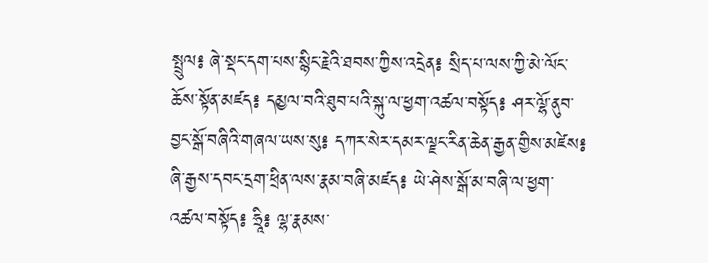སྤྲུལ༔ ཞེ་སྡང་དག་པས་སྙིང་རྗེའི་ཐབས་ཀྱིས་འདྲེན༔ སྲིད་པ་ལས་ཀྱི་མེ་ལོང་ཆོས་སྟོན་མཛད༔ དམྱལ་བའི་ཐུབ་པའི་སྐུ་ལ་ཕྱག་འཚལ་བསྟོད༔ ཤར་ལྷོ་ནུབ་བྱང་སྒོ་བཞིའི་གཞལ་ཡས་སུ༔ དཀར་སེར་དམར་ལྗང་རིན་ཆེན་རྒྱན་གྱིས་མཛེས༔ ཞི་རྒྱས་དབང་དྲག་ཕྲིན་ལས་རྣམ་བཞི་མཛད༔ ཡེ་ཤེས་སྒོ་མ་བཞི་ལ་ཕྱག་འཚལ་བསྟོད༔ ཧྲཱི༔ ལྷ་རྣམས་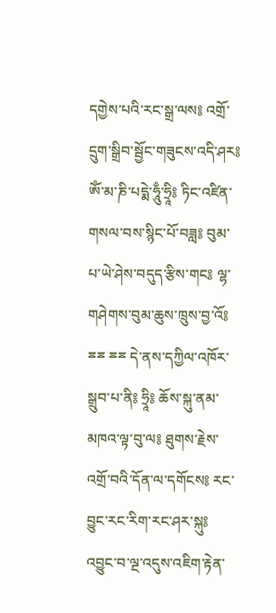དགྱེས་པའི་རང་སྒྲ་ལས༔ འགྲོ་དྲུག་སྒྲིབ་སྦྱོང་གཟུངས་འདི་ཤར༔ ཨོཾ་མ་ཎི་པདྨེ་ཧཱུྃ་ཧྲཱི༔ ཏིང་འཛིན་གསལ་བས་སྙིང་པོ་བཟླ༔ བུམ་པ་ཡེ་ཤེས་བདུད་རྩིས་གང༔ ལྷ་གཤེགས་བུམ་ཆུས་ཁྲུས་བྱ་འོ༔ ྈྈ ྈྈ དེ་ནས་དཀྱིལ་འཁོར་སྒྲུབ་པ་ནི༔ ཧྲཱི༔ ཆོས་སྐུ་ནམ་མཁའ་ལྟ་བུ་ལ༔ ཐུགས་རྗེས་འགྲོ་བའི་དོན་ལ་དགོངས༔ རང་བྱུང་རང་རིག་རང་ཤར་སྐུ༔ འབྱུང་བ་ལྔ་འདུས་འཇིག་རྟེན་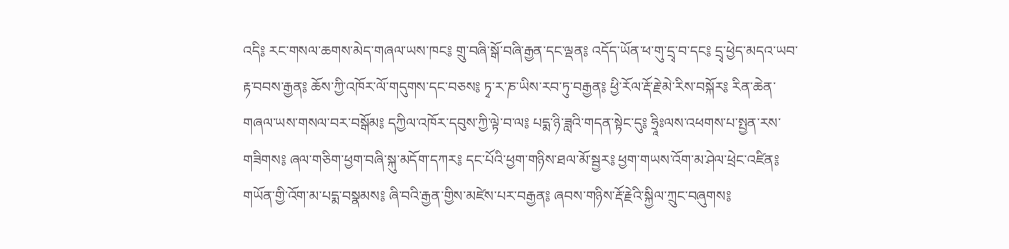འདི༔ རང་གསལ་ཆགས་མེད་གཞལ་ཡས་ཁང༔ གྲུ་བཞི་སྒོ་བཞི་རྒྱན་དང་ལྡན༔ འདོད་ཡོན་ཕ་གུ་དྲྭ་བ་དང༔ དྲྭ་ཕྱེད་མདའ་ཡབ་རྟ་བབས་རྒྱན༔ ཆོས་ཀྱི་འཁོར་ལོ་གདུགས་དང་བཅས༔ ཏྭ་ར་ཎ་ཡིས་རབ་ཏུ་བརྒྱན༔ ཕྱི་རོལ་རྡོ་རྗེ་མེ་རིས་བསྐོར༔ རིན་ཆེན་གཞལ་ཡས་གསལ་བར་བསྒོམ༔ དཀྱིལ་འཁོར་དབུས་ཀྱི་ལྟེ་བ་ལ༔ པདྨ་ཉི་ཟླའི་གདན་སྟེང་དུ༔ ཧྲཱིཿལས་འཕགས་པ་སྤྱན་རས་གཟིགས༔ ཞལ་གཅིག་ཕྱག་བཞི་སྐུ་མདོག་དཀར༔ དང་པོའི་ཕྱག་གཉིས་ཐལ་མོ་སྦྱར༔ ཕྱག་གཡས་འོག་མ་ཤེལ་ཕྲེང་འཛིན༔ གཡོན་གྱི་འོག་མ་པདྨ་བསྣམས༔ ཞི་བའི་རྒྱན་གྱིས་མཛེས་པར་བརྒྱན༔ ཞབས་གཉིས་རྡོ་རྗེའི་སྐྱིལ་ཀྲུང་བཞུགས༔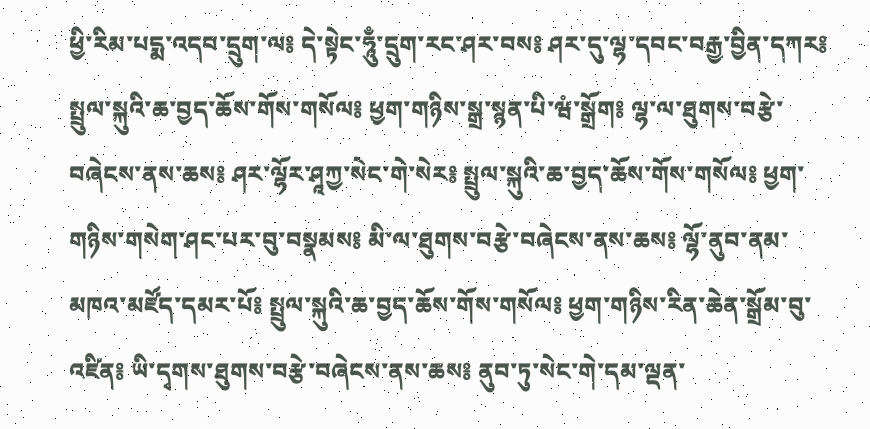ཕྱི་རིམ་པདྨ་འདབ་དྲུག་ལ༔ དེ་སྟེང་ཧཱུྃ་དྲུག་རང་ཤར་བས༔ ཤར་དུ་ལྷ་དབང་བརྒྱ་བྱིན་དཀར༔ སྤྲུལ་སྐུའི་ཆ་བྱད་ཆོས་གོས་གསོལ༔ ཕྱག་གཉིས་སྒྲ་སྙན་པི་ཝཾ་སྒྲོག༔ ལྷ་ལ་ཐུགས་བརྩེ་བཞེངས་ནས་ཆས༔ ཤར་ལྷོར་ཤཱཀྱ་སེང་གེ་སེར༔ སྤྲུལ་སྐུའི་ཆ་བྱད་ཆོས་གོས་གསོལ༔ ཕྱག་གཉིས་གསེག་ཤང་པར་བུ་བསྣམས༔ མི་ལ་ཐུགས་བརྩེ་བཞེངས་ནས་ཆས༔ ལྷོ་ནུབ་ནམ་མཁའ་མཛོད་དམར་པོ༔ སྤྲུལ་སྐུའི་ཆ་བྱད་ཆོས་གོས་གསོལ༔ ཕྱག་གཉིས་རིན་ཆེན་སྒྲོམ་བུ་འཛིན༔ ཡི་དྭགས་ཐུགས་བརྩེ་བཞེངས་ནས་ཆས༔ ནུབ་ཏུ་སེང་གེ་དམ་ལྡན་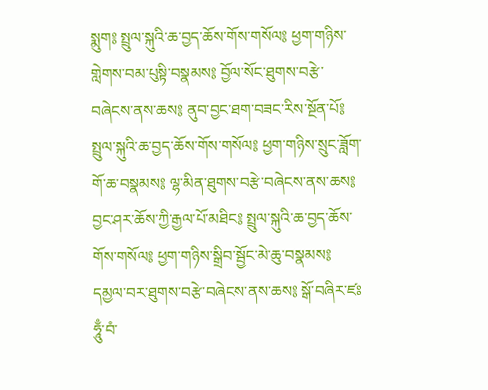སྨུག༔ སྤྲུལ་སྐུའི་ཆ་བྱད་ཆོས་གོས་གསོལ༔ ཕྱག་གཉིས་གླེགས་བམ་པུསྟི་བསྣམས༔ བྱོལ་སོང་ཐུགས་བརྩེ་བཞེངས་ནས་ཆས༔ ནུབ་བྱང་ཐག་བཟང་རིས་སྔོན་པོ༔ སྤྲུལ་སྐུའི་ཆ་བྱད་ཆོས་གོས་གསོལ༔ ཕྱག་གཉིས་སྲུང་ཟློག་གོ་ཆ་བསྣམས༔ ལྷ་མིན་ཐུགས་བརྩེ་བཞེངས་ནས་ཆས༔ བྱང་ཤར་ཆོས་ཀྱི་རྒྱལ་པོ་མཐིང༔ སྤྲུལ་སྐུའི་ཆ་བྱད་ཆོས་གོས་གསོལ༔ ཕྱག་གཉིས་སྒྲིབ་སྦྱོང་མེ་ཆུ་བསྣམས༔ དམྱལ་བར་ཐུགས་བརྩེ་བཞེངས་ནས་ཆས༔ སྒོ་བཞིར་ཛཿཧཱུྃ་བཾ་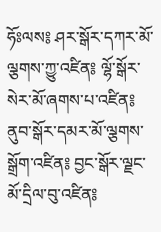ཧོཿལས༔ ཤར་སྒོར་དཀར་མོ་ལྕགས་ཀྱུ་འཛིན༔ ལྷོ་སྒོར་སེར་མོ་ཞགས་པ་འཛིན༔ ནུབ་སྒོར་དམར་མོ་ལྕགས་སྒྲོག་འཛིན༔ བྱང་སྒོར་ལྗང་མོ་དྲིལ་བུ་འཛིན༔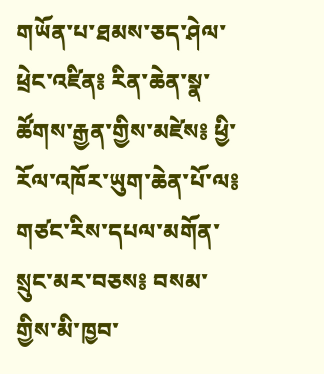གཡོན་པ་ཐམས་ཅད་ཤེལ་ཕྲེང་འཛིན༔ རིན་ཆེན་སྣ་ཚོགས་རྒྱན་གྱིས་མཛེས༔ ཕྱི་རོལ་འཁོར་ཡུག་ཆེན་པོ་ལ༔ གཙང་རིས་དཔལ་མགོན་སྲུང་མར་བཅས༔ བསམ་གྱིས་མི་ཁྱབ་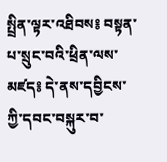སྤྲིན་ལྟར་འཐིབས༔ བསྟན་པ་སྲུང་བའི་ཕྲིན་ལས་མཛད༔ དེ་ནས་དབྱིངས་ཀྱི་དབང་བསྐུར་བ་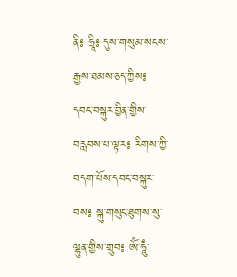ནི༔ ཧྲཱི༔ དུས་གསུམ་སངས་རྒྱས་ཐམས་ཅད་ཀྱིས༔ དབང་བསྐུར་བྱིན་གྱིས་བརླབས་པ་ལྟར༔ རིགས་ཀྱི་བདག་པོས་དབང་བསྐུར་བས༔ སྐུ་གསུང་ཐུགས་སུ་ལྷུན་གྱིས་གྲུབ༔ ཨོཾ་ཧཱུྃ་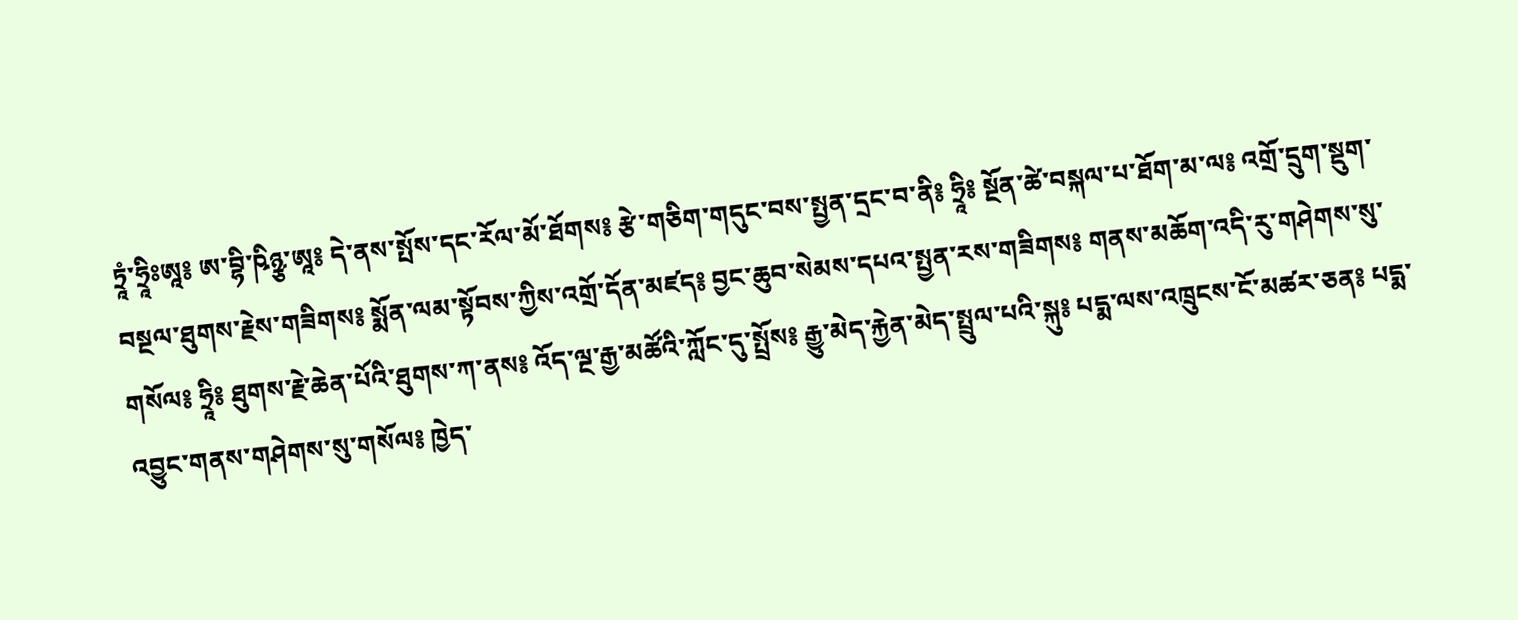ཏྲཱཾ་ཧྲཱིཿཨཱ༔ ཨ་བྷི་ཥིཉྩ་ཨཱ༔ དེ་ནས་སྤོས་དང་རོལ་མོ་ཐོགས༔ རྩེ་གཅིག་གདུང་བས་སྤྱན་དྲང་བ་ནི༔ ཧྲཱི༔ སྔོན་ཚེ་བསྐལ་པ་ཐོག་མ་ལ༔ འགྲོ་དྲུག་སྡུག་བསྔལ་ཐུགས་རྗེས་གཟིགས༔ སྨོན་ལམ་སྟོབས་ཀྱིས་འགྲོ་དོན་མཛད༔ བྱང་ཆུབ་སེམས་དཔའ་སྤྱན་རས་གཟིགས༔ གནས་མཆོག་འདི་རུ་གཤེགས་སུ་གསོལ༔ ཧྲཱི༔ ཐུགས་རྗེ་ཆེན་པོའི་ཐུགས་ཀ་ནས༔ འོད་ལྔ་རྒྱ་མཚོའི་ཀློང་དུ་སྤྲོས༔ རྒྱུ་མེད་རྐྱེན་མེད་སྤྲུལ་པའི་སྐུ༔ པདྨ་ལས་འཁྲུངས་ངོ་མཚར་ཅན༔ པདྨ་འབྱུང་གནས་གཤེགས་སུ་གསོལ༔ ཁྱེད་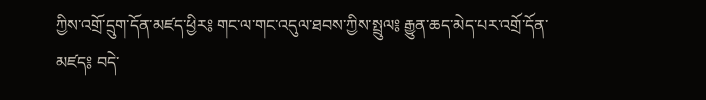ཀྱིས་འགྲོ་དྲུག་དོན་མཛད་ཕྱིར༔ གང་ལ་གང་འདུལ་ཐབས་ཀྱིས་སྤྲུལ༔ རྒྱུན་ཆད་མེད་པར་འགྲོ་དོན་མཛད༔ བདེ་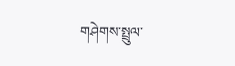གཤེགས་སྤྲུལ་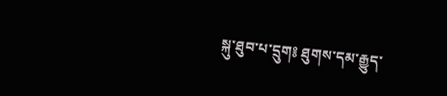སྐུ་ཐུབ་པ་དྲུག༔ ཐུགས་དམ་རྒྱུད་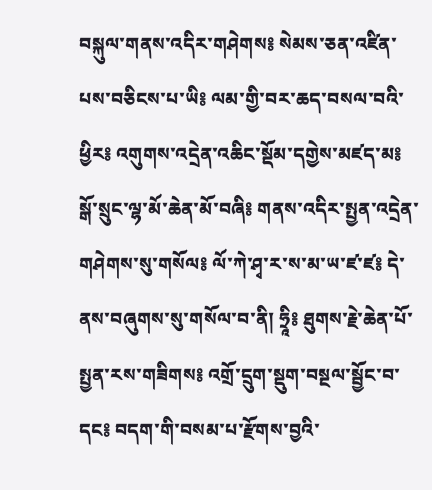བསྐུལ་གནས་འདིར་གཤེགས༔ སེམས་ཅན་འཛིན་པས་བཅིངས་པ་ཡི༔ ལམ་གྱི་བར་ཆད་བསལ་བའི་ཕྱིར༔ འགུགས་འདྲེན་འཆིང་སྡོམ་དགྱེས་མཛད་མ༔ སྒོ་སྲུང་ལྷ་མོ་ཆེན་མོ་བཞི༔ གནས་འདིར་སྤྱན་འདྲེན་གཤེགས་སུ་གསོལ༔ ལོ་ཀེ་ཤྭ་ར་ས་མ་ཡ་ཛ་ཛ༔ དེ་ནས་བཞུགས་སུ་གསོལ་བ་ནི། ཧྲཱི༔ ཐུགས་རྗེ་ཆེན་པོ་སྤྱན་རས་གཟིགས༔ འགྲོ་དྲུག་སྡུག་བསྔལ་སྦྱོང་བ་དང༔ བདག་གི་བསམ་པ་རྫོགས་བྱའི་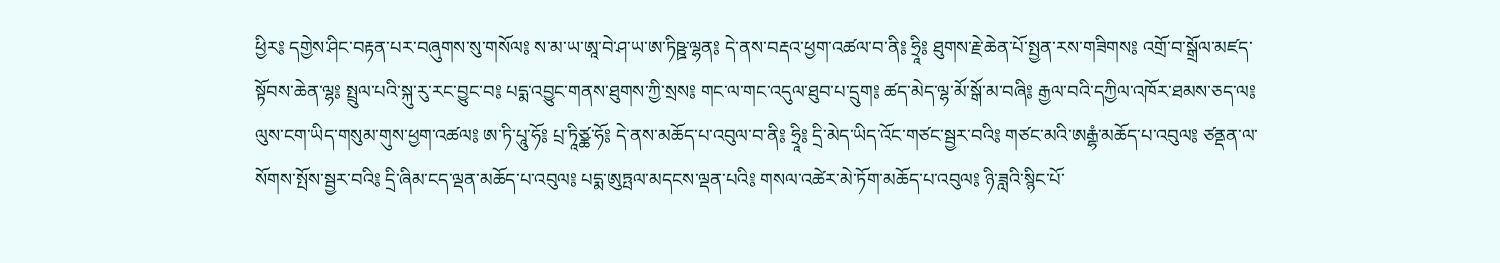ཕྱིར༔ དགྱེས་ཤིང་བརྟན་པར་བཞུགས་སུ་གསོལ༔ ས་མ་ཡ་ཨཱ་བེ་ཤ་ཡ་ཨ་ཏིཥྛ་ལྷན༔ དེ་ནས་བརྡའ་ཕྱག་འཚལ་བ་ནི༔ ཧྲཱི༔ ཐུགས་རྗེ་ཆེན་པོ་སྤྱན་རས་གཟིགས༔ འགྲོ་བ་སྒྲོལ་མཛད་སྟོབས་ཆེན་ལྷ༔ སྤྲུལ་པའི་སྐུ་རུ་རང་བྱུང་བ༔ པདྨ་འབྱུང་གནས་ཐུགས་ཀྱི་སྲས༔ གང་ལ་གང་འདུལ་ཐུབ་པ་དྲུག༔ ཚད་མེད་ལྷ་མོ་སྒོ་མ་བཞི༔ རྒྱལ་བའི་དཀྱིལ་འཁོར་ཐམས་ཅད་ལ༔ ལུས་ངག་ཡིད་གསུམ་གུས་ཕྱག་འཚལ༔ ཨ་ཏི་པཱུ་ཧོ༔ པྲ་ཏཱིཙྪ་ཧོ༔ དེ་ནས་མཆོད་པ་འབུལ་བ་ནི༔ ཧྲཱི༔ དྲི་མེད་ཡིད་འོང་གཙང་སྦྱར་བའི༔ གཙང་མའི་ཨརྒྷཾ་མཆོད་པ་འབུལ༔ ཙནྡན་ལ་སོགས་སྤོས་སྦྱར་བའི༔ དྲི་ཞིམ་ངད་ལྡན་མཆོད་པ་འབུལ༔ པདྨ་ཨུཏྤལ་མདངས་ལྡན་པའི༔ གསལ་འཚེར་མེ་ཏོག་མཆོད་པ་འབུལ༔ ཉི་ཟླའི་སྙིང་པོ་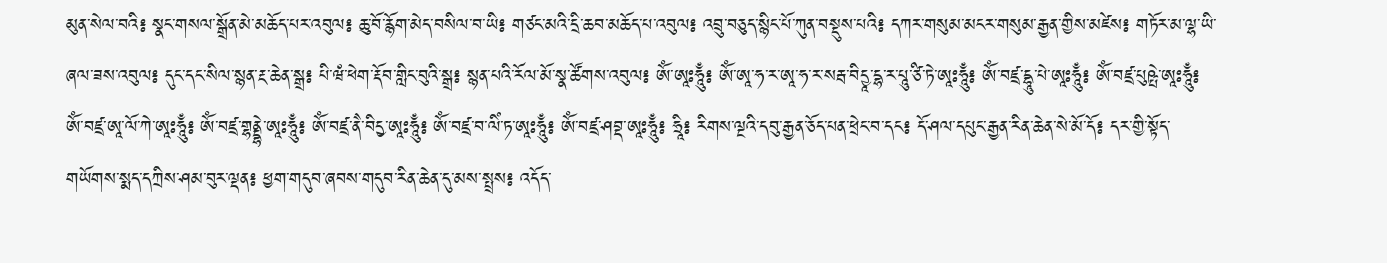མུན་སེལ་བའི༔ སྣང་གསལ་སྒྲོན་མེ་མཆོད་པར་འབུལ༔ ཆུ་བོ་རྙོག་མེད་བསིལ་བ་ཡི༔ གཙང་མའི་དྲི་ཆབ་མཆོད་པ་འབུལ༔ འབྲུ་བཅུད་སྙིང་པོ་ཀུན་བསྡུས་པའི༔ དཀར་གསུམ་མངར་གསུམ་རྒྱན་གྱིས་མཛེས༔ གཏོར་མ་ལྷ་ཡི་ཞལ་ཟས་འབུལ༔ དུང་དང་སིལ་སྙན་རྔ་ཆེན་སྒྲ༔ པི་ཝཾ་ཕེག་རྡོབ་གླིང་བུའི་སྒྲ༔ སྙན་པའི་རོལ་མོ་སྣ་ཚོགས་འབུལ༔ ཨོཾ་ཨཱཿཧཱུྃ༔ ཨོཾ་ཨཱ་ཧ་ར་ཨཱ་ཧ་ར་སརྦ་བིདྱཱ་དྷ་ར་པཱུ་ཙི་ཏེ་ཨཱཿཧཱུྃ༔ ཨོཾ་བཛྲ་དྷཱུ་པེ་ཨཱཿཧཱུྃ༔ ཨོཾ་བཛྲ་པུཥྤེ་ཨཱཿཧཱུྃ༔ ཨོཾ་བཛྲ་ཨཱ་ལོ་ཀེ་ཨཱཿཧཱུྃ༔ ཨོཾ་བཛྲ་གྷནྡྷེ་ཨཱཿཧཱུྃ༔ ཨོཾ་བཛྲ་ནཻ་བིདྱ་ཨཱཿཧཱུྃ༔ ཨོཾ་བཛྲ་བ་ལིཾ་ཏ་ཨཱཿཧཱུྃ༔ ཨོཾ་བཛྲ་ཤབྡ་ཨཱཿཧཱུྃ༔ ཧྲཱི༔ རིགས་ལྔའི་དབུ་རྒྱན་ཅོད་པན་ཕྲེང་བ་དང༔ དོ་ཤལ་དཔུང་རྒྱན་རིན་ཆེན་སེ་མོ་དོ༔ དར་གྱི་སྟོད་གཡོགས་སྨད་དཀྲིས་ཤམ་བུར་ལྡན༔ ཕྱག་གདུབ་ཞབས་གདུབ་རིན་ཆེན་དུ་མས་སྤྲས༔ འདོད་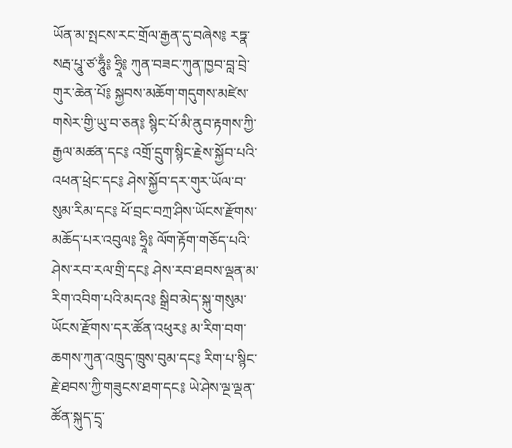ཡོན་མ་སྤངས་རང་གྲོལ་རྒྱན་དུ་བཞེས༔ རཏྣ་སརྦ་པཱུ་ཙ་ཧཱུྃ༔ ཧྲཱི༔ ཀུན་བཟང་ཀུན་ཁྱབ་བླ་བྲེ་གུར་ཆེན་པོ༔ སྐྱབས་མཆོག་གདུགས་མཛེས་གསེར་གྱི་ཡུ་བ་ཅན༔ སྙིང་པོ་མི་ནུབ་རྟགས་ཀྱི་རྒྱལ་མཚན་དང༔ འགྲོ་དྲུག་སྙིང་རྗེས་སྐྱོབ་པའི་འཕན་ཕྲེང་དང༔ ཤེས་སྐྱོབ་དར་གུར་ཡོལ་བ་སུམ་རིམ་དང༔ ཕོ་བྲང་བཀྲ་ཤིས་ཡོངས་རྫོགས་མཆོད་པར་འབུལ༔ ཧྲཱི༔ ལོག་རྟོག་གཅོད་པའི་ཤེས་རབ་རལ་གྲི་དང༔ ཤེས་རབ་ཐབས་ལྡན་མ་རིག་འབིག་པའི་མདའ༔ སྒྲིབ་མེད་སྐུ་གསུམ་ཡོངས་རྫོགས་དར་ཚོན་འཕུར༔ མ་རིག་བག་ཆགས་ཀུན་འཁྲུད་ཁྲུས་བུམ་དང༔ རིག་པ་སྙིང་རྗེ་ཐབས་ཀྱི་གཟུངས་ཐག་དང༔ ཡེ་ཤེས་ལྔ་ལྡན་ཚོན་སྐུད་དྲྭ་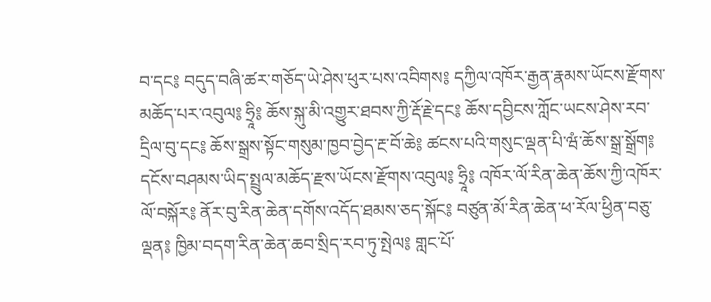བ་དང༔ བདུད་བཞི་ཚར་གཅོད་ཡེ་ཤེས་ཕུར་པས་འབིགས༔ དཀྱིལ་འཁོར་རྒྱན་རྣམས་ཡོངས་རྫོགས་མཆོད་པར་འབུལ༔ ཧྲཱི༔ ཆོས་སྐུ་མི་འགྱུར་ཐབས་ཀྱི་རྡོ་རྗེ་དང༔ ཆོས་དབྱིངས་ཀློང་ཡངས་ཤེས་རབ་དྲིལ་བུ་དང༔ ཆོས་སྒྲས་སྟོང་གསུམ་ཁྱབ་བྱེད་རྔ་བོ་ཆེ༔ ཚངས་པའི་གསུང་ལྡན་པི་ཝཾ་ཆོས་སྒྲ་སྒྲོག༔ དངོས་བཤམས་ཡིད་སྤྲུལ་མཆོད་རྫས་ཡོངས་རྫོགས་འབུལ༔ ཧྲཱི༔ འཁོར་ལོ་རིན་ཆེན་ཆོས་ཀྱི་འཁོར་ལོ་བསྐོར༔ ནོར་བུ་རིན་ཆེན་དགོས་འདོད་ཐམས་ཅད་སྐོང༔ བཙུན་མོ་རིན་ཆེན་ཕ་རོལ་ཕྱིན་བཅུ་ལྡན༔ ཁྱིམ་བདག་རིན་ཆེན་ཆབ་སྲིད་རབ་ཏུ་སྤེལ༔ གླང་པོ་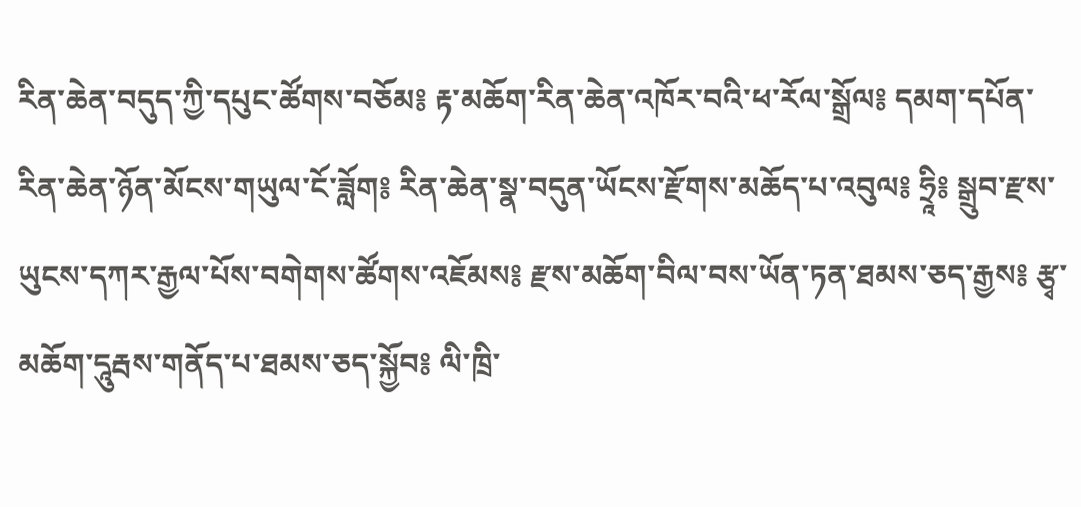རིན་ཆེན་བདུད་ཀྱི་དཔུང་ཚོགས་བཅོམ༔ རྟ་མཆོག་རིན་ཆེན་འཁོར་བའི་ཕ་རོལ་སྒྲོལ༔ དམག་དཔོན་རིན་ཆེན་ཉོན་མོངས་གཡུལ་ངོ་ཟློག༔ རིན་ཆེན་སྣ་བདུན་ཡོངས་རྫོགས་མཆོད་པ་འབུལ༔ ཧྲཱི༔ སྒྲུབ་རྫས་ཡུངས་དཀར་རྒྱལ་པོས་བགེགས་ཚོགས་འཇོམས༔ རྫས་མཆོག་བིལ་བས་ཡོན་ཏན་ཐམས་ཅད་རྒྱས༔ རྩྭ་མཆོག་དཱུརྦས་གནོད་པ་ཐམས་ཅད་སྐྱོབ༔ ལི་ཁྲི་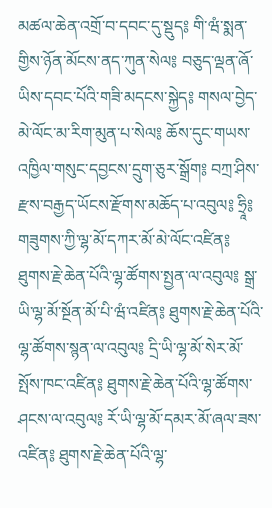མཚལ་ཆེན་འགྲོ་བ་དབང་དུ་སྡུད༔ གི་ཝཾ་སྨན་གྱིས་ཉོན་མོངས་ནད་ཀུན་སེལ༔ བཅུད་ལྡན་ཞོ་ཡིས་དབང་པོའི་གཟི་མདངས་སྐྱེད༔ གསལ་བྱེད་མེ་ལོང་མ་རིག་མུན་པ་སེལ༔ ཆོས་དུང་གཡས་འཁྱིལ་གསུང་དབྱངས་དྲུག་ཅུར་སྒྲོག༔ བཀྲ་ཤིས་རྫས་བརྒྱད་ཡོངས་རྫོགས་མཆོད་པ་འབུལ༔ ཧྲཱི༔ གཟུགས་ཀྱི་ལྷ་མོ་དཀར་མོ་མེ་ལོང་འཛིན༔ ཐུགས་རྗེ་ཆེན་པོའི་ལྷ་ཚོགས་སྤྱན་ལ་འབུལ༔ སྒྲ་ཡི་ལྷ་མོ་སྔོན་མོ་པི་ཝཾ་འཛིན༔ ཐུགས་རྗེ་ཆེན་པོའི་ལྷ་ཚོགས་སྙན་ལ་འབུལ༔ དྲི་ཡི་ལྷ་མོ་སེར་མོ་སྤོས་ཁང་འཛིན༔ ཐུགས་རྗེ་ཆེན་པོའི་ལྷ་ཚོགས་ཤངས་ལ་འབུལ༔ རོ་ཡི་ལྷ་མོ་དམར་མོ་ཞལ་ཟས་འཛིན༔ ཐུགས་རྗེ་ཆེན་པོའི་ལྷ་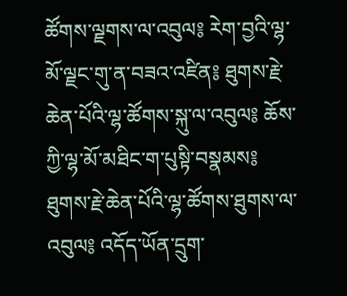ཚོགས་ལྗགས་ལ་འབུལ༔ རེག་བྱའི་ལྷ་མོ་ལྗང་གུ་ན་བཟའ་འཛིན༔ ཐུགས་རྗེ་ཆེན་པོའི་ལྷ་ཚོགས་སྐུ་ལ་འབུལ༔ ཆོས་ཀྱི་ལྷ་མོ་མཐིང་ག་པུསྟི་བསྣམས༔ ཐུགས་རྗེ་ཆེན་པོའི་ལྷ་ཚོགས་ཐུགས་ལ་འབུལ༔ འདོད་ཡོན་དྲུག་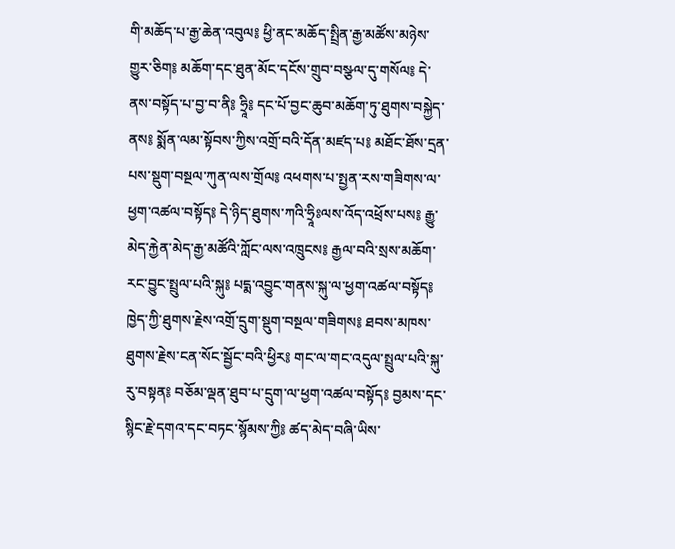གི་མཆོད་པ་རྒྱ་ཆེན་འབུལ༔ ཕྱི་ནང་མཆོད་སྤྲིན་རྒྱ་མཚོས་མཉེས་གྱུར་ཅིག༔ མཆོག་དང་ཐུན་མོང་དངོས་གྲུབ་བསྩལ་དུ་གསོལ༔ དེ་ནས་བསྟོད་པ་བྱ་བ་ནི༔ ཧྲཱི༔ དང་པོ་བྱང་ཆུབ་མཆོག་ཏུ་ཐུགས་བསྐྱེད་ནས༔ སྨོན་ལམ་སྟོབས་ཀྱིས་འགྲོ་བའི་དོན་མཛད་པ༔ མཐོང་ཐོས་དྲན་པས་སྡུག་བསྔལ་ཀུན་ལས་གྲོལ༔ འཕགས་པ་སྤྱན་རས་གཟིགས་ལ་ཕྱག་འཚལ་བསྟོད༔ དེ་ཉིད་ཐུགས་ཀའི་ཧྲཱིཿལས་འོད་འཕྲོས་པས༔ རྒྱུ་མེད་རྐྱེན་མེད་རྒྱ་མཚོའི་ཀློང་ལས་འཁྲུངས༔ རྒྱལ་བའི་སྲས་མཆོག་རང་བྱུང་སྤྲུལ་པའི་སྐུ༔ པདྨ་འབྱུང་གནས་སྐུ་ལ་ཕྱག་འཚལ་བསྟོད༔ ཁྱེད་ཀྱི་ཐུགས་རྗེས་འགྲོ་དྲུག་སྡུག་བསྔལ་གཟིགས༔ ཐབས་མཁས་ཐུགས་རྗེས་ངན་སོང་སྦྱོང་བའི་ཕྱིར༔ གང་ལ་གང་འདུལ་སྤྲུལ་པའི་སྐུ་རུ་བསྟན༔ བཅོམ་ལྡན་ཐུབ་པ་དྲུག་ལ་ཕྱག་འཚལ་བསྟོད༔ བྱམས་དང་སྙིང་རྗེ་དགའ་དང་བཏང་སྙོམས་ཀྱི༔ ཚད་མེད་བཞི་ཡིས་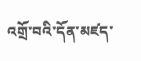འགྲོ་བའི་དོན་མཛད་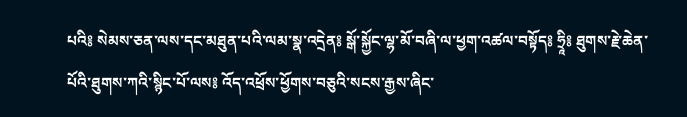པའི༔ སེམས་ཅན་ལས་དང་མཐུན་པའི་ལམ་སྣ་འདྲེན༔ སྒོ་སྐྱོང་ལྷ་མོ་བཞི་ལ་ཕྱག་འཚལ་བསྟོད༔ ཧྲཱི༔ ཐུགས་རྗེ་ཆེན་པོའི་ཐུགས་ཀའི་སྙིང་པོ་ལས༔ འོད་འཕྲོས་ཕྱོགས་བཅུའི་སངས་རྒྱས་ཞིང་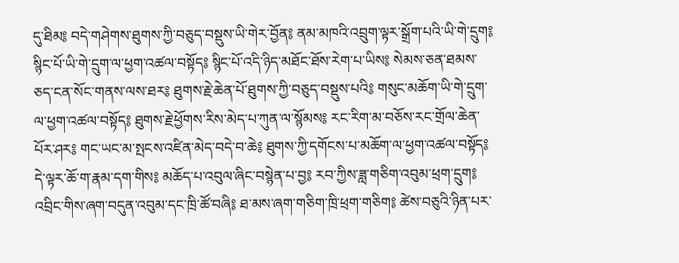དུ་ཐིམ༔ བདེ་གཤེགས་ཐུགས་ཀྱི་བཅུད་བསྡུས་ཡི་གེར་བྱོན༔ ནམ་མཁའི་འབྲུག་ལྟར་སྒྲོག་པའི་ཡི་གེ་དྲུག༔ སྙིང་པོ་ཡི་གེ་དྲུག་ལ་ཕྱག་འཚལ་བསྟོད༔ སྙིང་པོ་འདི་ཉིད་མཐོང་ཐོས་རེག་པ་ཡིས༔ སེམས་ཅན་ཐམས་ཅད་ངན་སོང་གནས་ལས་ཐར༔ ཐུགས་རྗེ་ཆེན་པོ་ཐུགས་ཀྱི་བཅུད་བསྡུས་པའི༔ གསུང་མཆོག་ཡི་གེ་དྲུག་ལ་ཕྱག་འཚལ་བསྟོད༔ ཐུགས་རྗེ་ཕྱོགས་རིས་མེད་པ་ཀུན་ལ་སྙོམས༔ རང་རིག་མ་བཅོས་རང་གྲོལ་ཆེན་པོར་ཤར༔ གང་ཡང་མ་སྤངས་འཛིན་མེད་བདེ་བ་ཆེ༔ ཐུགས་ཀྱི་དགོངས་པ་མཆོག་ལ་ཕྱག་འཚལ་བསྟོད༔ དེ་ལྟར་ཆོ་ག་རྣམ་དག་གིས༔ མཆོད་པ་འབུལ་ཞིང་བསྙེན་པ་བྱ༔ རབ་ཀྱིས་ཟླ་གཅིག་འབུམ་ཕྲག་དྲུག༔ འབྲིང་གིས་ཞག་བདུན་འབུམ་དང་ཁྲི་ཚོ་བཞི༔ ཐ་མས་ཞག་གཅིག་ཁྲི་ཕྲག་གཅིག༔ ཚེས་བཅུའི་ཉིན་པར་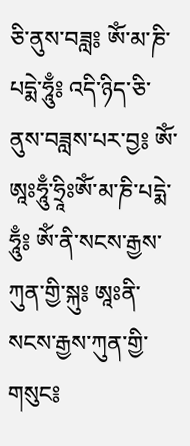ཅི་ནུས་བཟླ༔ ཨོཾ་མ་ཎི་པདྨེ་ཧཱུྃ༔ འདི་ཉིད་ཅི་ནུས་བཟླས་པར་བྱ༔ ཨོཾ་ཨཱཿཧཱུྃ་ཧྲཱིཿཨོཾ་མ་ཎི་པདྨེ་ཧཱུྃ༔ ཨོཾ་ནི་སངས་རྒྱས་ཀུན་གྱི་སྐུ༔ ཨཱཿནི་སངས་རྒྱས་ཀུན་གྱི་གསུང༔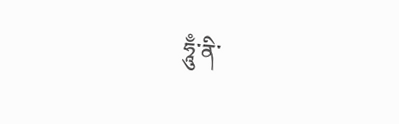ཧཱུྃ་ནི་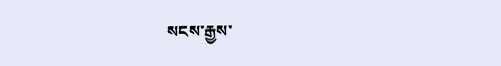སངས་རྒྱས་